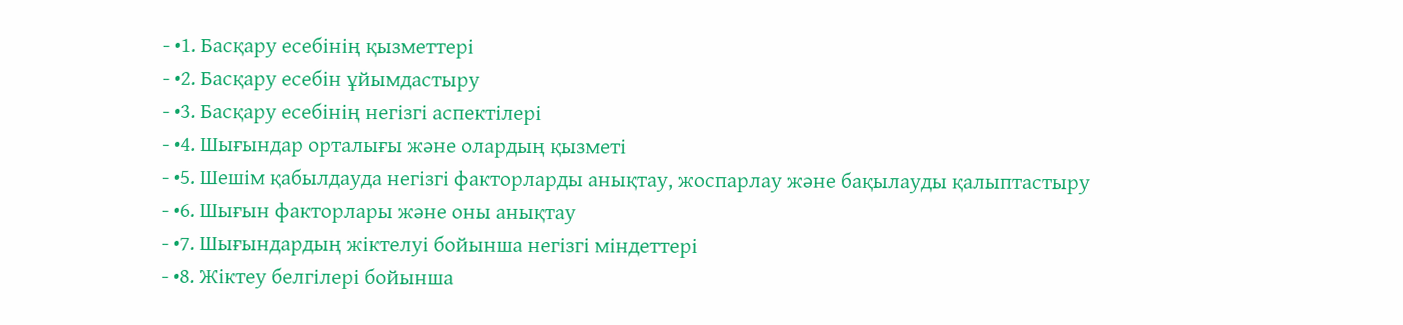- •1. Басқару есебінің қызметтері
- •2. Басқару есебін ұйымдастыру
- •3. Басқару есебінің негізгі аспектілері
- •4. Шығындар орталығы және олардың қызметі
- •5. Шешім қабылдауда негізгі факторларды анықтау, жоспарлау және бақылауды қалыптастыру
- •6. Шығын факторлары және оны анықтау
- •7. Шығындардың жіктелуі бойынша негізгі міндеттері
- •8. Жіктеу белгілері бойынша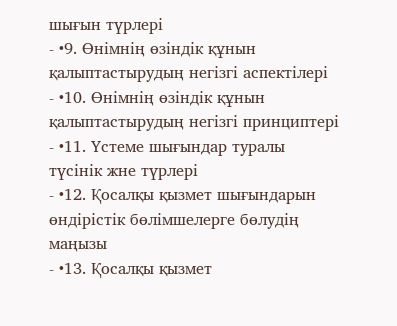шығын түрлері
- •9. Өнімнің өзіндік құнын қалыптастырудың негізгі аспектілері
- •10. Өнімнің өзіндік құнын қалыптастырудың негізгі принциптері
- •11. Үстеме шығындар туралы түсінік жне түрлері
- •12. Қосалқы қызмет шығындарын өндірістік бөлімшелерге бөлудің маңызы
- •13. Қосалқы қызмет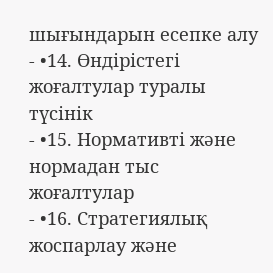шығындарын есепке алу
- •14. Өндірістегі жоғалтулар туралы түсінік
- •15. Нормативті және нормадан тыс жоғалтулар
- •16. Стратегиялық жоспарлау және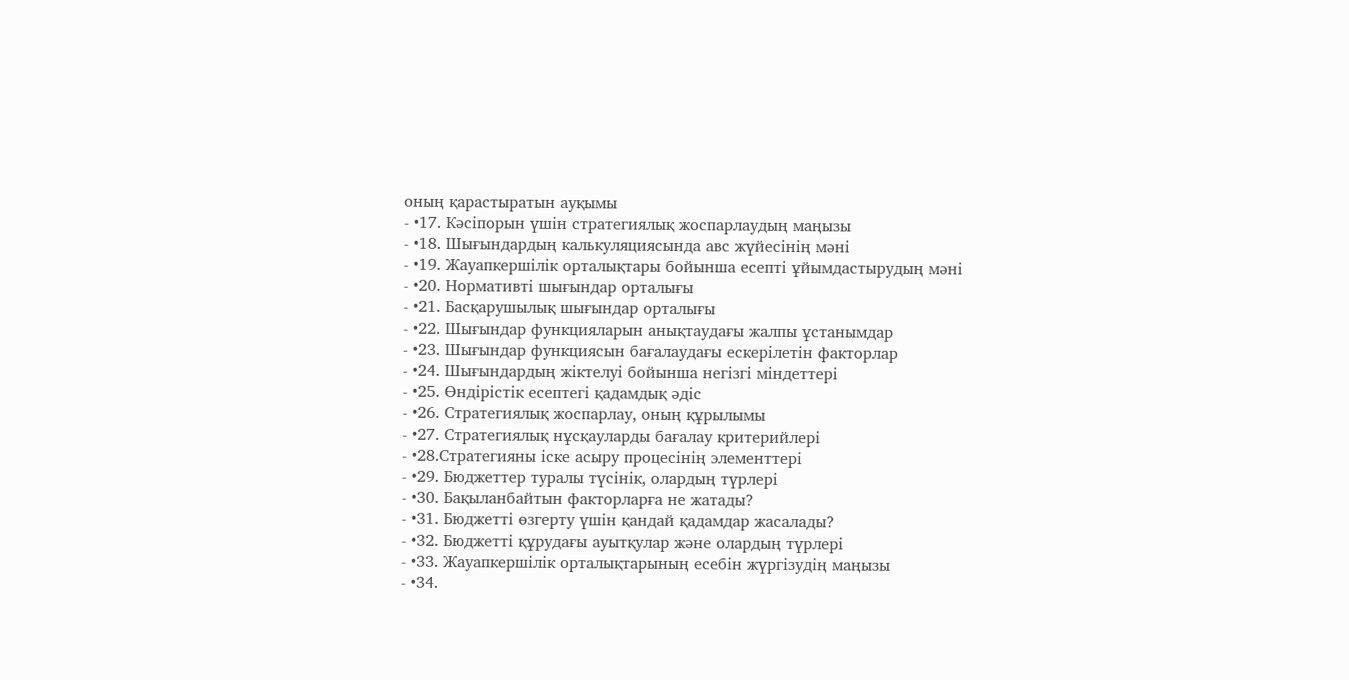оның қарастыратын ауқымы
- •17. Кәсіпорын үшін стратегиялық жоспарлаудың маңызы
- •18. Шығындардың калькуляциясында авс жүйесінің мәні
- •19. Жауапкершілік орталықтары бойынша есепті ұйымдастырудың мәні
- •20. Нормативті шығындар орталығы
- •21. Басқарушылық шығындар орталығы
- •22. Шығындар функцияларын анықтаудағы жалпы ұстанымдар
- •23. Шығындар функциясын бағалаудағы ескерілетін факторлар
- •24. Шығындардың жіктелуі бойынша негізгі міндеттері
- •25. Өндірістік есептегі қадамдық әдіс
- •26. Стратегиялық жоспарлау, оның құрылымы
- •27. Стратегиялық нұсқауларды бағалау критерийлері
- •28.Стратегияны іске асыру процесінің элементтері
- •29. Бюджеттер туралы түсінік, олардың түрлері
- •30. Бақыланбайтын факторларға не жатады?
- •31. Бюджетті өзгерту үшін қандай қадамдар жасалады?
- •32. Бюджетті құрудағы ауытқулар және олардың түрлері
- •33. Жауапкершілік орталықтарының есебін жүргізудің маңызы
- •34.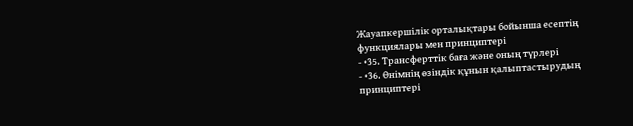Жауапкершілік орталықтары бойынша есептің функциялары мен принциптері
- •35. Трансферттік баға және оның түрлері
- •36. Өнімнің өзіндік құнын қалыптастырудың принциптері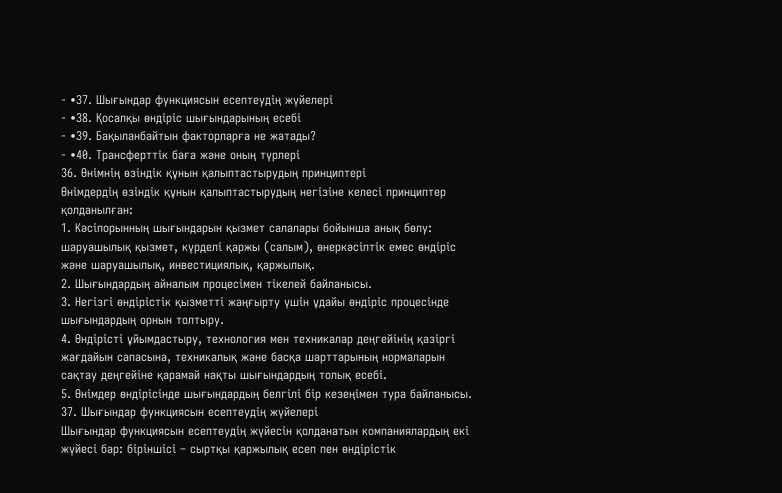- •37. Шығындар функциясын есептеудің жүйелері
- •38. Қосалқы өндіріс шығындарының есебі
- •39. Бақыланбайтын факторларға не жатады?
- •40. Трансферттік баға және оның түрлері
36. Өнімнің өзіндік құнын қалыптастырудың принциптері
Өнімдердің өзіндік құнын қалыптастырудың негізіне келесі принциптер қолданылған:
1. Кәсіпорынның шығындарын қызмет салалары бойынша анық бөлу: шаруашылық қызмет, күрделі қаржы (салым), өнеркәсіптік емес өндіріс және шаруашылық, инвестициялық, қаржылық.
2. Шығындардың айналым процесімен тікелей байланысы.
3. Негізгі өндірістік қызметті жаңғырту үшін ұдайы өндіріс процесінде шығындардың орнын толтыру.
4. Өндірісті ұйымдастыру, технология мен техникалар деңгейінің қазіргі жағдайын сапасына, техникалық және басқа шарттарының нормаларын сақтау деңгейіне қарамай нақты шығындардың толық есебі.
5. Өнімдер өндірісінде шығындардың белгілі бір кезеңімен тура байланысы.
37. Шығындар функциясын есептеудің жүйелері
Шығындар функциясын есептеудің жүйесін қолданатын компаниялардың екі жүйесі бар: біріншісі – сыртқы қаржылық есеп пен өндірістік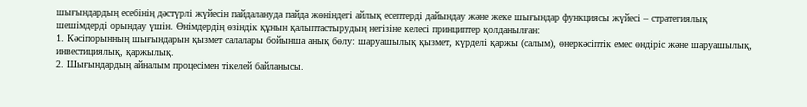шығындардың есебінің дәстүрлі жүйесін пайдалануда пайда жөніндегі айлық есептерді дайындау және жеке шығындар функциясы жүйесі – стратегиялық шешімдерді орындау үшін. Өнімдердің өзіндік құнын қалыптастырудың негізіне келесі принциптер қолданылған:
1. Кәсіпорынның шығындарын қызмет салалары бойынша анық бөлу: шаруашылық қызмет, күрделі қаржы (салым), өнеркәсіптік емес өндіріс және шаруашылық, инвестициялық, қаржылық.
2. Шығындардың айналым процесімен тікелей байланысы.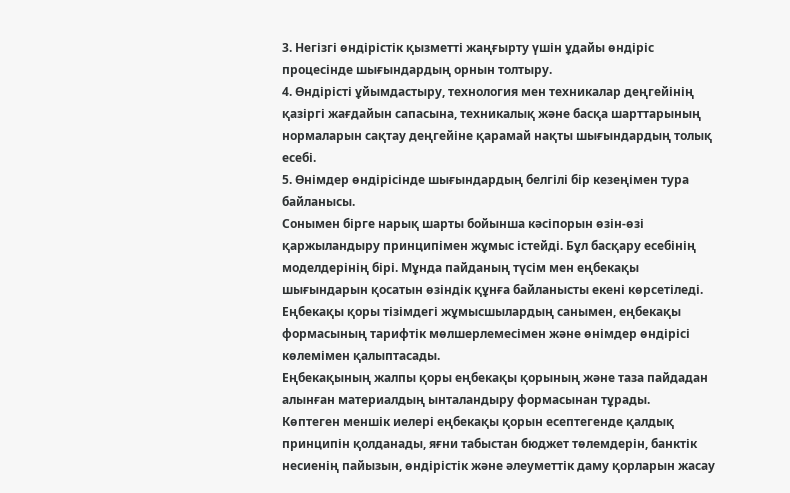3. Негізгі өндірістік қызметті жаңғырту үшін ұдайы өндіріс процесінде шығындардың орнын толтыру.
4. Өндірісті ұйымдастыру, технология мен техникалар деңгейінің қазіргі жағдайын сапасына, техникалық және басқа шарттарының нормаларын сақтау деңгейіне қарамай нақты шығындардың толық есебі.
5. Өнімдер өндірісінде шығындардың белгілі бір кезеңімен тура байланысы.
Сонымен бірге нарық шарты бойынша кәсіпорын өзін-өзі қаржыландыру принципімен жұмыс істейді. Бұл басқару есебінің моделдерінің бірі. Мұнда пайданың түсім мен еңбекақы шығындарын қосатын өзіндік құнға байланысты екені көрсетіледі.
Еңбекақы қоры тізімдегі жұмысшылардың санымен, еңбекақы формасының тарифтік мөлшерлемесімен және өнімдер өндірісі көлемімен қалыптасады.
Еңбекақының жалпы қоры еңбекақы қорының және таза пайдадан алынған материалдың ынталандыру формасынан тұрады.
Көптеген меншік иелері еңбекақы қорын есептегенде қалдық принципін қолданады, яғни табыстан бюджет төлемдерін, банктік несиенің пайызын, өндірістік және әлеуметтік даму қорларын жасау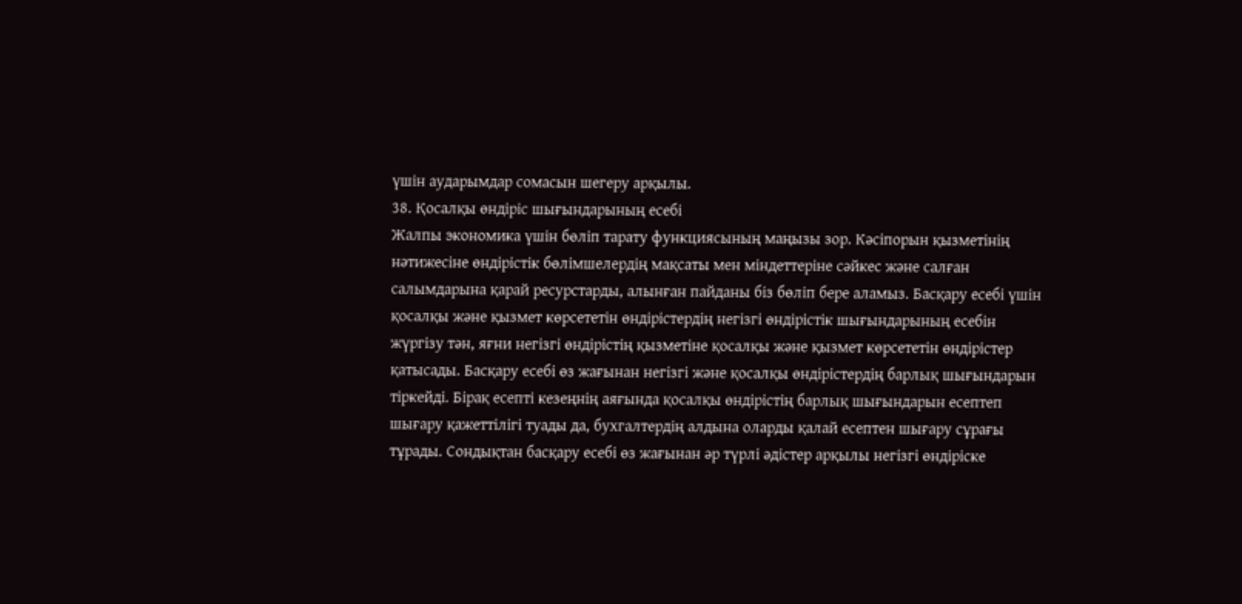үшін аударымдар сомасын шегеру арқылы.
38. Қосалқы өндіріс шығындарының есебі
Жалпы экономика үшін бөліп тарату функциясының маңызы зор. Кәсіпорын қызметінің нәтижесіне өндірістік бөлімшелердің мақсаты мен міндеттеріне сәйкес және салған салымдарына қарай ресурстарды, алынған пайданы біз бөліп бере аламыз. Басқару есебі үшін қосалқы және қызмет көрсететін өндірістердің негізгі өндірістік шығындарының есебін жүргізу тән, яғни негізгі өндірістің қызметіне қосалқы және қызмет көрсететін өндірістер қатысады. Басқару есебі өз жағынан негізгі және қосалқы өндірістердің барлық шығындарын тіркейді. Бірақ есепті кезеңнің аяғында қосалқы өндірістің барлық шығындарын есептеп шығару қажеттілігі туады да, бухгалтердің алдына оларды қалай есептен шығару сұрағы тұрады. Сондықтан басқару есебі өз жағынан әр түрлі әдістер арқылы негізгі өндіріске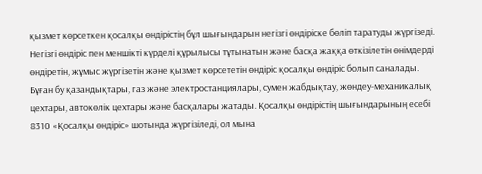қызмет көрсеткен қосалқы өндірістің бұл шығындарын негізгі өндіріске бөліп таратуды жүргізеді.
Негізгі өндіріс пен меншікті күрделі құрылысы тұтынатын және басқа жаққа өткізілетін өнімдерді өндіретін, жұмыс жүргізетін және қызмет көрсететін өндіріс қосалқы өндіріс болып саналады. Бұған бу қазандықтары, газ және электростанциялары, сумен жабдықтау, жөндеу-механикалық цехтары, автокөлік цехтары және басқалары жатады. Қосалқы өндірістің шығындарының есебі 8310 «Қосалқы өндіріс» шотында жүргізіледі, ол мына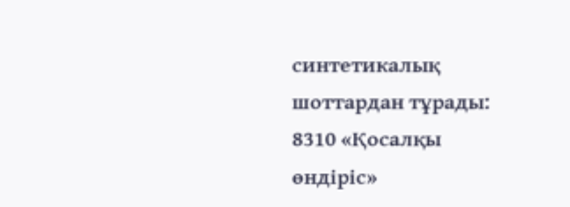синтетикалық шоттардан тұрады:
8310 «Қосалқы өндіріс»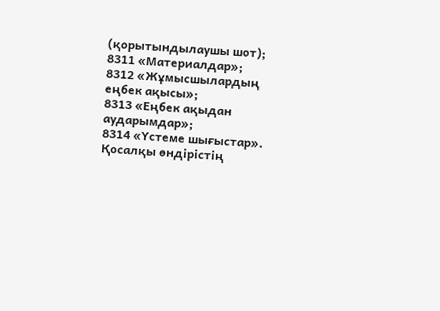(қорытындылаушы шот);
8311 «Материалдар»;
8312 «Жұмысшылардың еңбек ақысы»;
8313 «Еңбек ақыдан аударымдар»;
8314 «Үстеме шығыстар».
Қосалқы өндірістің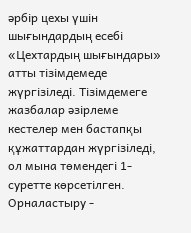әрбір цехы үшін шығындардың есебі «Цехтардың шығындары» атты тізімдемеде жүргізіледі. Тізімдемеге жазбалар әзірлеме кестелер мен бастапқы құжаттардан жүргізіледі, ол мына төмендегі 1- суретте көрсетілген.
Орналастыру -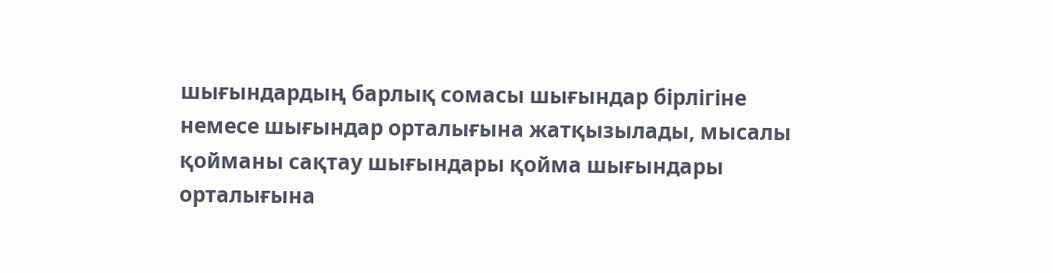шығындардың барлық сомасы шығындар бірлігіне немесе шығындар орталығына жатқызылады, мысалы қойманы сақтау шығындары қойма шығындары орталығына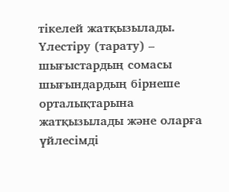тікелей жатқызылады.
Үлестіру (тарату) – шығыстардың сомасы шығындардың бірнеше орталықтарына жатқызылады және оларға үйлесімді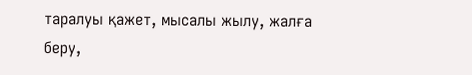таралуы қажет, мысалы жылу, жалға беру,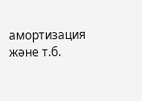амортизация және т.б.